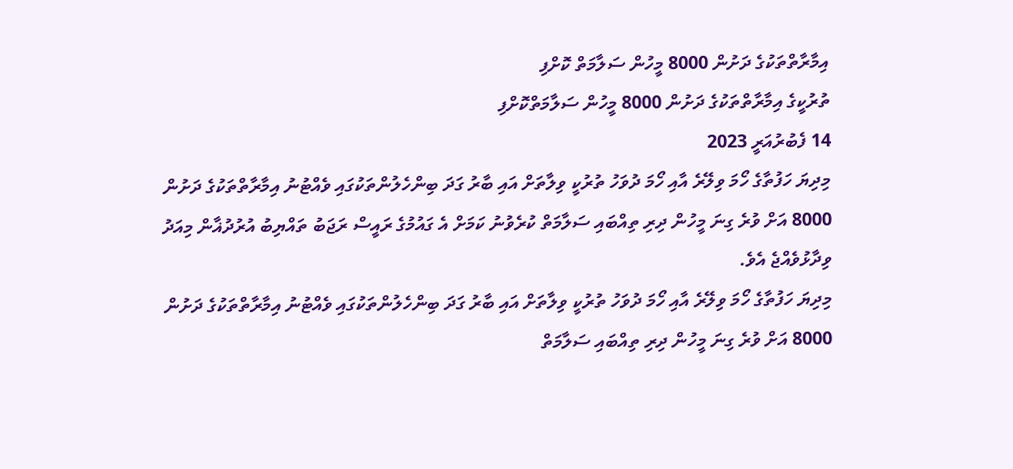އިމާރާތްތަކުގެ ދަށުން 8000 މީހުން ސަލާމަތް ކޮށްފި
ތުރުކީގެ އިމާރާތްތަކުގެ ދަށުން 8000 މީހުން ސަލާމަތްކޮށްފި
14 ފެބުރުއަރީ 2023
މިދިޔަ ހަފުތާގެ ހޯމަ ވިލޭރެ އާއި ހޯމަ ދުވަހު ތުރުކީ ވިލާތަށް އައި ބާރު ގަދަ ބިންހެލުންތަކުގައި ވެއްޓުނު އިމާރާތްތަކުގެ ދަށުން 8000 އަށް ވުރެ ގިނަ މީހުން ދިރި ތިއްބައި ސަލާމަތް ކުރެވުނު ކަމަށް އެ ގައުމުގެ ރައީސް ރަޖަބު ތައްޔިބު އުރުދުޣާން މިއަދު ވިދާޅުވެއްޖެ އެވެ.
މިދިޔަ ހަފުތާގެ ހޯމަ ވިލޭރެ އާއި ހޯމަ ދުވަހު ތުރުކީ ވިލާތަށް އައި ބާރު ގަދަ ބިންހެލުންތަކުގައި ވެއްޓުނު އިމާރާތްތަކުގެ ދަށުން 8000 އަށް ވުރެ ގިނަ މީހުން ދިރި ތިއްބައި ސަލާމަތް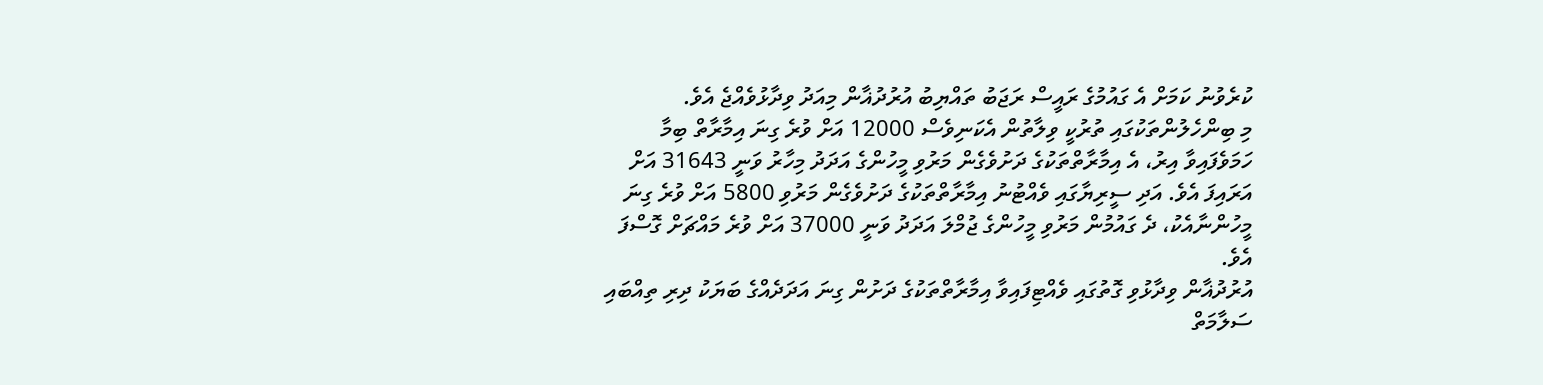ކުރެވުނު ކަމަށް އެ ގައުމުގެ ރައީސް ރަޖަބު ތައްޔިބު އުރުދުޣާން މިއަދު ވިދާޅުވެއްޖެ އެވެ.
މި ބިންހެލުންތަކުގައި ތުރުކީ ވިލާތުން އެކަނިވެސް 12000 އަށް ވުރެ ގިނަ އިމާރާތް ބިމާ ހަމަވެފައިވާ އިރު، އެ އިމާރާތްތަކުގެ ދަށުވެގެން މަރުވި މީހުންގެ އަދަދު މިހާރު ވަނީ 31643 އަށް އަރައިފަ އެވެ. އަދި ސީރިޔާގައި ވެއްޓުނު އިމާރާތްތަކުގެ ދަށުވެގެން މަރުވި 5800 އަށް ވުރެ ގިނަ މީހުންނާއެކު، ދެ ގައުމުން މަރުވި މީހުންގެ ޖުމްލަ އަދަދު ވަނީ 37000 އަށް ވުރެ މައްޗަށް ގޮސްފަ އެވެ.
އުރުދުޣާން ވިދާޅުވި ގޮތުގައި ވެއްޓިފައިވާ އިމާރާތްތަކުގެ ދަށުން ގިނަ އަދަދެއްގެ ބަޔަކު ދިރި ތިއްބައި ސަލާމަތް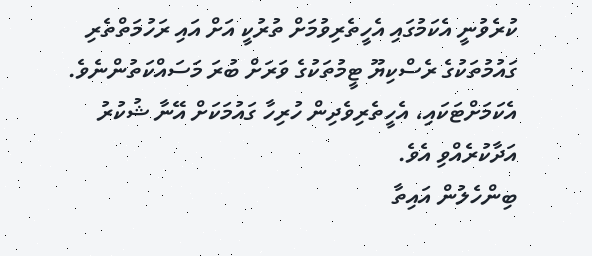ކުރެވުނީ އެކަމުގައި އެހީތެރިވުމަށް ތުރުކީ އަށް އައި ރަހުމަތްތެރި ގައުމުތަކުގެ ރެސްކިޔޫ ޓީމުތަކުގެ ވަރަށް ބުރަ މަސައްކަތުންނެވެ. އެކަމަށްޓަކައި، އެހީތެރިވެދިން ހުރިހާ ގައުމަކަށް އޭނާ ޝުކުރު އަދާކުރެއްވި އެވެ.
ބިންހެލުން އައިތާ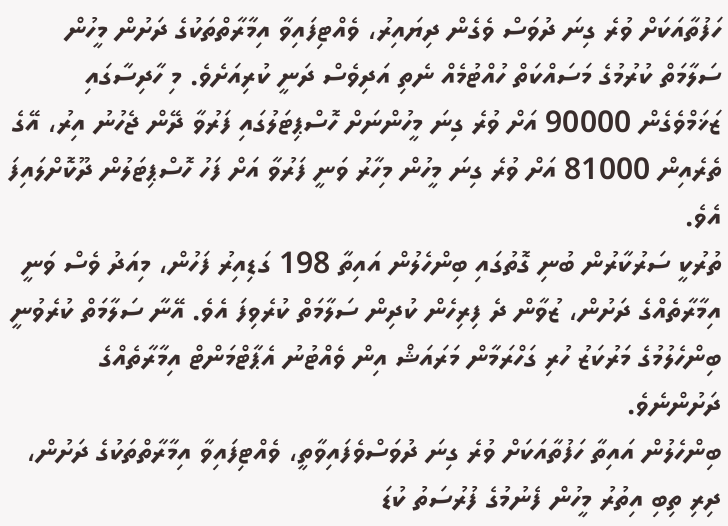ހަފުތާއަކަށް ވުރެ ގިނަ ދުވަސް ވެގެން ދިޔައިރު، ވެއްޓިފައިވާ އިމާރާތްތަކުގެ ދަށުން މީހުން ސަލާމަތް ކުރުމުގެ މަސައްކަތް ހުއްޓުމެއް ނެތި އަދިވެސް ދަނީ ކުރިއަށެވެ. މި ހާދިސާގައި ޒަޚަމްވެގެން 90000 އަށް ވުރެ ގިނަ މީހުންނަށް ހޮސްޕިޓަލުގައި ފަރުވާ ދޭން ޖެހުނު އިރު، އޭގެ ތެރެއިން 81000 އަށް ވުރެ ގިނަ މީހުން މިހާރު ވަނީ ފަރުވާ އަށް ފަހު ހޮސްޕިޓަލުން ދޫކޮށްލައިފަ އެވެ.
ތުރުކީ ސަރުކާރުން ބުނި ގޮތުގައި ބިންހެލުން އައިތާ 198 ގަޑިއިރު ފަހުން، މިއަދު ވެސް ވަނީ އިމާރާތެއްގެ ދަށުން، ޒުވާން ދެ ފިރިހެން ކުދިން ސަލާމަތް ކުރެވިފަ އެވެ. އޭނާ ސަލާމަތް ކުރެވުނީ ބިންހެލުމުގެ މަރުކަޒު ހުރި ގަހްރަމާން މަރައަޝް އިން ވެއްޓުނު އެޕާޓްމަންޓް އިމާރާތެއްގެ ދަށުންނެވެ.
ބިންހެލުން އައިތާ ހަފުތާއަކަށް ވުރެ ގިނަ ދުވަސްވެފައިވާތީ، ވެއްޓިފައިވާ އިމާރާތްތަކުގެ ދަށުން، ދިރި ތިބި އިތުރު މީހުން ފެނުމުގެ ފުރުސަތު ކުޑަ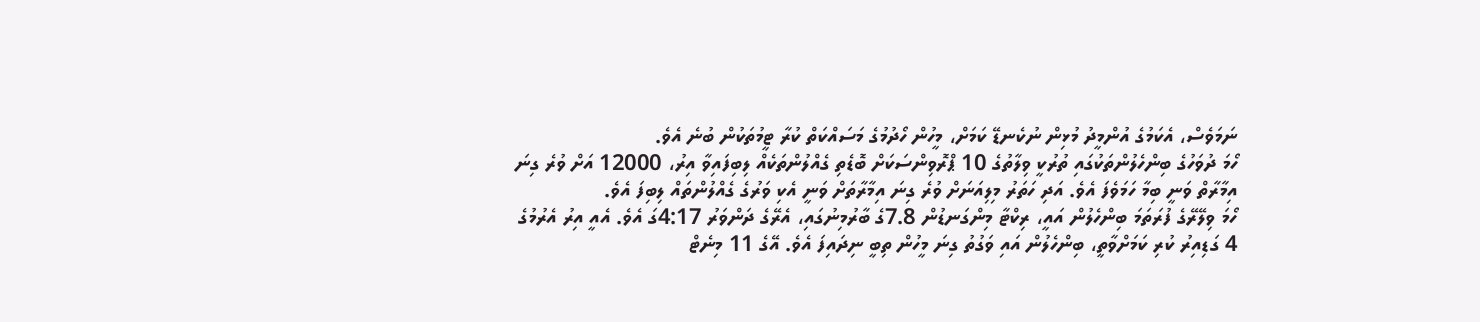ނަމަވެސް، އެކަމުގެ އުންމީދު މުޅިން ނުކެނޑޭ ކަމަށް، މީހުން ހޯދުމުގެ މަސައްކަތް ކުރާ ޓީމުތަކުން ބުނެ އެވެ.
ހޯމަ ދުވަހުގެ ބިންހެލުންތަކުގައި ތުރުކީ ވިލާތުގެ 10 ޕްރޮވިންސަކަށް ބޮޑެތި ގެއްލުންތަކެއް ލިބިފައިވާ އިރު، 12000 އަށް ވުރެ ގިނަ އިމާރާތް ވަނީ ބިމާ ހަމަވެފަ އެވެ. އަދި ހަތަރު މިލިއަނަށް ވުރެ ގިނަ އިމާރާތަށް ވަނީ އެކި ވަރުގެ ގެއްލުންތައް ލިބިފަ އެވެ.
ހޯމަ ވިލޭރޭގެ ފުރަތަމަ ބިންހެލުން އައީ، ރިކްޓާ މިންގަނޑުން 7.8ގެ ބާރުމިނުގައި، އެރޭގެ ދަންވަރު 4:17ގަ އެވެ. އެއީ އިރު އެރުމުގެ 4 ގަޑިއިރު ކުރި ކަމަށްވާތީ، ބިންހެލުން އައި ވަގުތު ގިނަ މީހުން ތިބީ ނިދައިފަ އެވެ. އޭގެ 11 މިނެޓް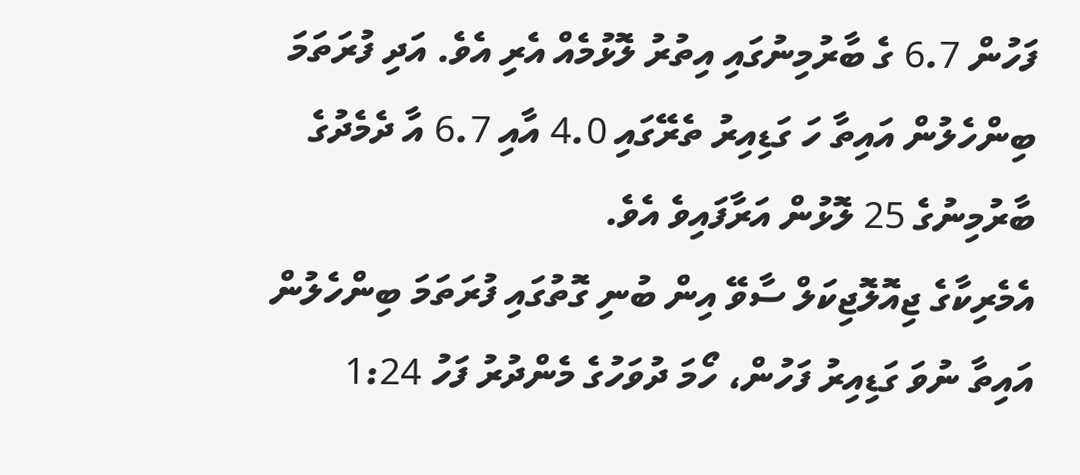ފަހުން 6.7 ގެ ބާރުމިނުގައި އިތުރު ލޮޅުމެއް އެރި އެވެ. އަދި ފުރަތަމަ ބިންހެލުން އައިތާ ހަ ގަޑިއިރު ތެރޭގައި 4.0 އާއި 6.7 އާ ދެމެދުގެ ބާރުމިނުގެ 25 ލޮޅުން އަރާފައިވެ އެވެ.
އެމެރިކާގެ ޖިއޮލޮޖިކަލް ސާވޭ އިން ބުނި ގޮތުގައި ފުރަތަމަ ބިންހެލުން އައިތާ ނުވަ ގަޑިއިރު ފަހުން، ހޯމަ ދުވަހުގެ މެންދުރު ފަހު 1:24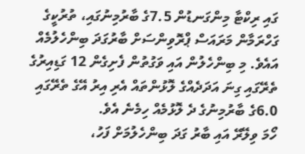ގައި ރިކްޓާ މިންގަނޑުން 7.5ގެ ބާރުމިނުގައި، ތުރުކީގެ ގަހްރަމާން މަރައަސް ޕްރޮވިންސަށް ބާރުގަދަ ބިންހެލުމެއް އައެވެ. މި ބިންހެލުން އައި ވަގުތުން ފެށިގެން 12 ގަޑިއިރުގެ ތެރޭގައި ގިނަ އަދަދެއްގެ ލޮޅުންތައް އެރި އިރު އޭގެ ތެރޭގައި 6.0ގެ ބާރުމިނުގެ ދެ ލޮޅުމެއް ހިމެނެ އެވެ.
ހޯމަ ވިލޭރޭ އައި ބާރު ގަދަ ބިންހެލުމަށް ފަހު،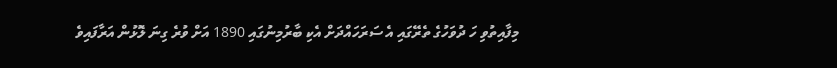މިފާއިތުވި ހަ ދުވަހުގެ ތެރޭގައި އެ ސަރަހައްދަށް އެކި ބާރުމިނުގައި 1890 އަށް ވުރެ ގިނަ ލޮޅުން އަރާފައިވެ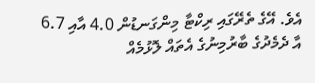އެވެ. އޭގެ ތެރޭގައި ރިކްޓާ މިންގަނޑުން 4.0 އާއި 6.7 އާ ދެމެދުގެ ބާރުމިނުގެ އެތައް ލޮޅުމެއް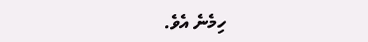ހިމެނެ އެވެ.